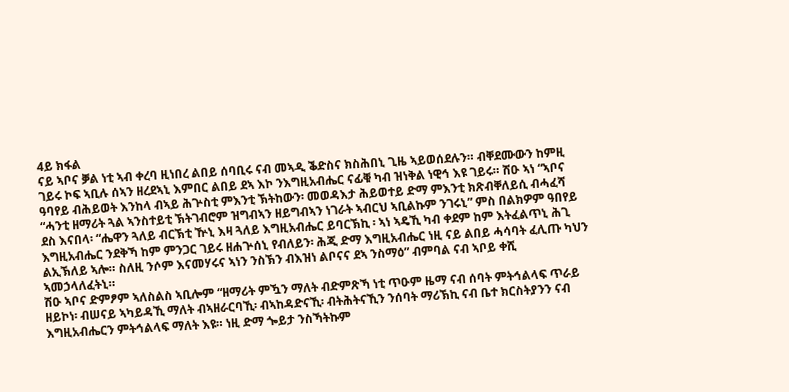4ይ ክፋል
ናይ ኣቦና ቓል ነቲ ኣብ ቀረባ ዚነበረ ልበይ ሰባቢሩ ናብ መኣዲ ቕድስና ክስሕበኒ ጊዜ ኣይወሰደሉን። ብቐደሙውን ከምዚ ገይሩ ኮፍ ኣቢሉ ሰኣን ዘረደኣኒ እምበር ልበይ ደኣ እኮ ንእግዚአብሔር ናፊቑ ካብ ዝነቅል ነዊኅ እዩ ገይሩ። ሽዑ ኣነ “ኣቦና ዓባየይ ብሕይወት እንከላ ብኣይ ሕጕስቲ ምእንቲ ኽትከውን፡ መወዳእታ ሕይወተይ ድማ ምእንቲ ክጽብቐለይሲ ብሓፈሻ “ሓንቲ ዘማሪት ጓል ኣንስተይቲ ኽትገብሮም ዝግብኣን ዘይግብኣን ነገራት ኣብርህ ኣቢልኩም ንገሩኒ” ምስ በልክዎም ዓበየይ ደስ እናበላ፡ “ሔዋን ጓለይ ብርኽቲ ዅኒ እዛ ጓለይ እግዚአብሔር ይባርኽኪ ፡ ኣነ ኣዴኺ ካብ ቀደም ከም እትፈልጥኒ ሕጊ እግዚአብሔር ንደቅኻ ከም ምንጋር ገይሩ ዘሐጕሰኒ የብለይን፡ ሕጂ ድማ እግዚአብሔር ነዚ ናይ ልበይ ሓሳባት ፈሊጡ ካህን ልኢኽለይ ኣሎ። ስለዚ ንሶም እናመሃሩና ኣነን ንስኽን ብእዝነ ልቦናና ደኣ ንስማዕ” ብምባል ናብ ኣቦይ ቀሺ ኣመኃላለፈትኒ።
ሽዑ ኣቦና ድምፆም ኣለስልስ ኣቢሎም “ዘማሪት ምዃን ማለት ብድምጽኻ ነቲ ጥዑም ዜማ ናብ ሰባት ምትኅልላፍ ጥራይ ዘይኮነ፡ ብሠናይ ኣካይዳኺ ማለት ብኣዘራርባኺ፡ ብኣከዳድናኺ፡ ብትሕትናኺን ንሰባት ማሪኽኪ ናብ ቤተ ክርስትያንን ናብ እግዚአብሔርን ምትኅልላፍ ማለት እዩ። ነዚ ድማ ጐይታ ንስኻትኩም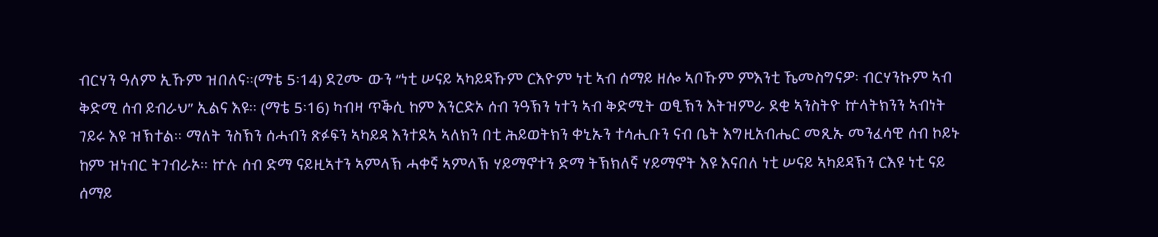ብርሃን ዓለም ኢኹም ዝበለና።(ማቴ 5፡14) ደጊሙ ውን “ነቲ ሠናይ ኣካይዳኹም ርእዮም ነቲ ኣብ ሰማይ ዘሎ ኣቦኹም ምእንቲ ኼመስግናዎ፡ ብርሃንኩም ኣብ ቅድሚ ሰብ ይብራህ” ኢልና እዩ። (ማቴ 5፡16) ካብዛ ጥቕሲ ከም እንርድኦ ሰብ ንዓኽን ነተን ኣብ ቅድሚት ወፂኽን እትዝምራ ደቂ ኣንስትዮ ኵላትክንን ኣብነት ገይሩ እዩ ዝኽተል። ማለት ንስኽን ሰሓብን ጽፉፍን ኣካይዳ እንተደኣ ኣለክን በቲ ሕይወትክን ቀኒኡን ተሳሒቡን ናብ ቤት እግዚአብሔር መጺኡ መንፈሳዊ ሰብ ኮይኑ ከም ዝነብር ትገብራኦ። ኵሉ ሰብ ድማ ናይዚኣተን ኣምላኽ ሓቀኛ ኣምላኽ ሃይማኖተን ድማ ትኽክለኛ ሃይማኖት እዩ እናበለ ነቲ ሠናይ ኣካይዳኽን ርእዩ ነቲ ናይ ሰማይ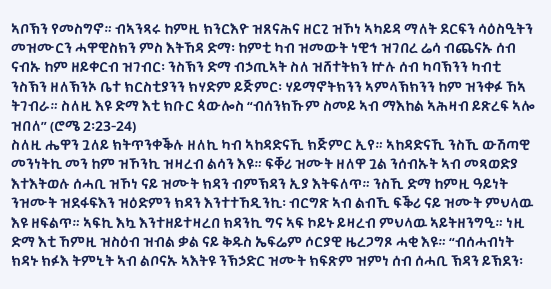ኣቦኽን የመስግኖ። ብኣንጻሩ ከምዚ ክንርእዮ ዝጸናሕና ዘርጊ ዝኾነ ኣካይዳ ማለት ደርፍን ሳዕስዒትን መዝሙርን ሓዋዊስክን ምስ እትኸዳ ድማ፡ ከምቲ ካብ ዝመውት ነዊኅ ዝገበረ ሬሳ ብጨናኡ ሰብ ናብኡ ከም ዘይቀርብ ዝገብር፡ ንስኽን ድማ ብኃጢኣት ስለ ዝሸተትክን ኵሉ ሰብ ካባኽንን ካብቲ ንስኽን ዘለኽንኦ ቤተ ክርስቲያንን ክሃድም ይጅምር፡ ሃይማኖትክንን ኣምላኽክንን ከም ዝንቀፉ ኸኣ ትገብራ። ስለዚ እዩ ድማ እቲ ክቡር ጳውሎስ “ብሰንክኹም ስመይ ኣብ ማእከል ኣሕዛብ ይጽረፍ ኣሎ ዝበለ” (ሮሜ 2፡23-24)
ስለዚ ሔዋን ጓለይ ክትጥንቀቕሉ ዘለኪ ካብ ኣከዳድናኺ ክጅምር ኢየ። ኣከዳድናኺ ንስኺ ውሽጣዊ መንነትኪ መን ከም ዝኾንኪ ዝዛረብ ልሳን እዩ። ፍቐሪ ዝሙት ዘለዋ ጓል ንሰብኡት ኣብ መጻወድያ እተእትወሉ ሰሓቢ ዝኾነ ናይ ዝሙት ክዳን ብምኽዳን ኢያ እትፍለጥ። ንስኺ ድማ ከምዚ ዓይነት ንዝሙት ዝደፋፍእን ዝዕድምን ክዳን እንተተኸዲንኪ፡ ብርግጽ ኣብ ልብኺ ፍቕሪ ናይ ዝሙት ምህላዉ እዩ ዘፍልጥ። ኣፍኪ እኳ እንተዘይተዛረበ ክዳንኪ ግና ኣፍ ኮይኑ ይዛረብ ምህላዉ ኣይትዘንግዒ። ነዚ ድማ እቲ ኸምዚ ዝስዕብ ዝብል ቃል ናይ ቅዱስ ኤፍሬም ሶርያዊ ዜረጋግጾ ሓቂ እዩ። “ብሰሓብነት ክዳኑ ክፉእ ትምኒት ኣብ ልቦናኡ ኣእትዩ ንኽኃድር ዝሙት ክፍጽም ዝምነ ሰብ ሰሓቢ ኽዳን ይኽደን፡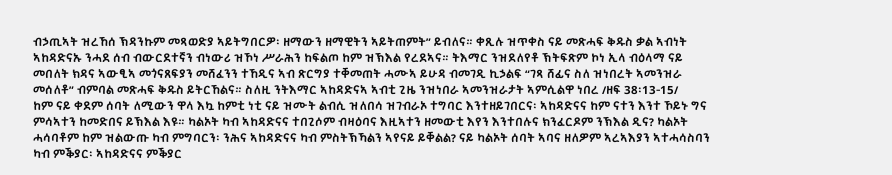ብኃጢኣት ዝረኸሰ ኽዳንኩም መጻወድያ ኣይትግበርዎ፡ ዘማውን ዘማዊትን ኣይትጠምት” ይብለና። ቀጺሉ ዝጥቀስ ናይ መጽሓፍ ቅዱስ ቃል ኣብነት ኣከዳድናኡ ንሓደ ሰብ ብውርደተኛን ብነውሪ ዝኾነ ሥራሕን ከፍልጦ ከም ዝኽእል የረደኣና። ትእማር ንዝደለየቶ ኽትፍጽም ኮነ ኢላ ብዕላማ ናይ መበለት ክዳና ኣውፂኣ መጎናጸፍያን መሸፈንን ተኸዲና ኣብ ጽርግያ ተቐመጠት ሓሙኣ ይሁዳ ብመገዲ ኪኃልፍ “ገጻ ሸፊና ስለ ዝነበረት ኣመንዝራ መሰለቶ” ብምባል መጽሓፍ ቅዱስ ይትርኸልና። ስለዚ ንትእማር ኣከዳድናኣ ኣብቲ ጊዜ ንዝነበራ ኣመንዝራታት ኣምሲልዋ ነበረ /ዘፍ 38፡13-15/
ከም ናይ ቀደም ሰባት ለሚውን ዋላ እኳ ከምቲ ነቲ ናይ ዝሙት ልብሲ ዝለበሳ ዝገብራኦ ተግባር እንተዘይገበርና፡ ኣከዳድናና ከም ናተን እንተ ኾይኑ ግና ምሳኣተን ከመድበና ይኽእል እዩ። ካልኦት ካብ ኣከዳድናና ተበጊሶም ብዛዕባና እዚኣተን ዘመውቲ እየን እንተበሉና ክንፈርዶም ንኽእል ዲና? ካልኦት ሓሳባቶም ከም ዝልውጡ ካብ ምግባርን፡ ንሕና ኣከዳድናና ካብ ምስትኽኻልን ኣየናይ ይቐልል? ናይ ካልኦት ሰባት ኣባና ዘለዎም ኣረኣእያን ኣተሓሳስባን ካብ ምቕያር፡ ኣከዳድናና ምቕያር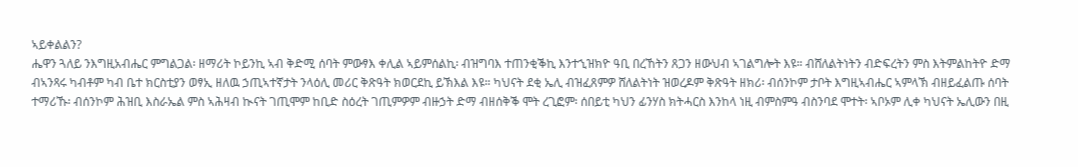ኣይቀልልን?
ሔዋን ጓለይ ንእግዚአብሔር ምግልጋል፡ ዘማሪት ኮይንኪ ኣብ ቅድሚ ሰባት ምውፃእ ቀሊል ኣይምሰልኪ፡ ብዝግባእ ተጠንቂቕኪ እንተኂዝክዮ ዓቢ በረኸትን ጸጋን ዘውህብ ኣገልግሎት እዩ። ብሸለልትነትን ብድፍረትን ምስ እትምልከትዮ ድማ ብኣንጻሩ ካብቶም ካብ ቤተ ክርስቲያን ወፃኢ ዘለዉ ኃጢኣተኛታት ንላዕሊ መሪር ቅጽዓት ክወርደኪ ይኽእል እዩ። ካህናት ደቂ ኤሊ ብዝፈጸምዎ ሸለልትነት ዝወረዶም ቅጽዓት ዘክሪ፡ ብሰንኮም ታቦት እግዚኣብሔር ኣምላኽ ብዘይፈልጡ ሰባት ተማሪኹ፡ ብሰንኮም ሕዝቢ እስራኤል ምስ ኣሕዛብ ኲናት ገጢሞም ከቢድ ስዕረት ገጢምዎም ብዙኃት ድማ ብዘሰቅቕ ሞት ረጊፎም፡ ሰበይቲ ካህን ፊንሃስ ክትሓርስ እንከላ ነዚ ብምስምዓ ብስንባደ ሞተት፡ ኣቦኦም ሊቀ ካህናት ኤሊውን በዚ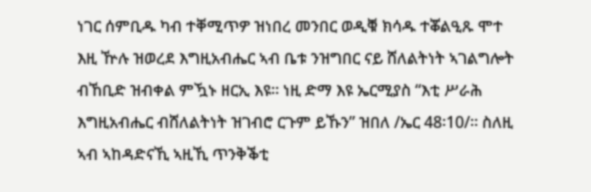ነገር ሰምቢዱ ካብ ተቐሚጥዎ ዝነበረ መንበር ወዲቑ ክሳዱ ተቖልዒጹ ሞተ እዚ ዅሉ ዝወረደ እግዚአብሔር ኣብ ቤቱ ንዝግበር ናይ ሸለልትነት ኣገልግሎት ብኸቢድ ዝብቀል ምዃኑ ዘርኢ እዩ። ነዚ ድማ እዩ ኤርሚያስ “እቲ ሥራሕ እግዚአብሔር ብሸለልትነት ዝገብሮ ርጉም ይኹን” ዝበለ /ኤር 48፡10/። ስለዚ ኣብ ኣከዳድናኺ ኣዚኺ ጥንቅቕቲ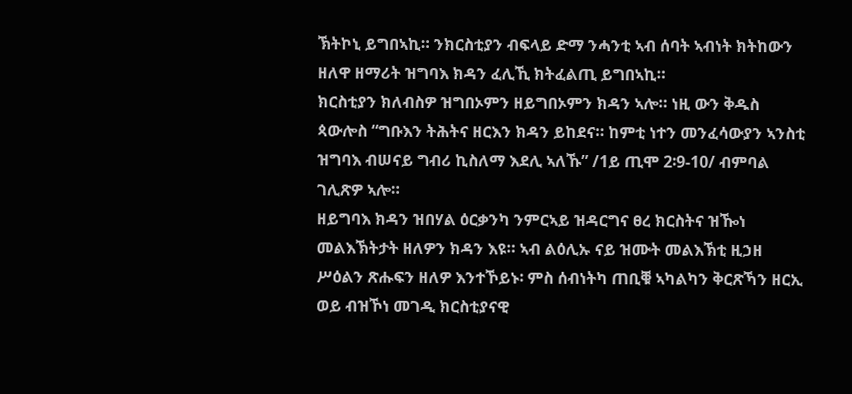ኽትኮኒ ይግበኣኪ። ንክርስቲያን ብፍላይ ድማ ንሓንቲ ኣብ ሰባት ኣብነት ክትከውን ዘለዋ ዘማሪት ዝግባእ ክዳን ፈሊኺ ክትፈልጢ ይግበኣኪ።
ክርስቲያን ክለብስዎ ዝግበኦምን ዘይግበኦምን ክዳን ኣሎ። ነዚ ውን ቅዱስ ጳውሎስ “ግቡእን ትሕትና ዘርእን ክዳን ይከደና። ከምቲ ነተን መንፈሳውያን ኣንስቲ ዝግባእ ብሠናይ ግብሪ ኪስለማ እደሊ ኣለኹ” /1ይ ጢሞ 2፡9-10/ ብምባል ገሊጽዎ ኣሎ።
ዘይግባእ ክዳን ዝበሃል ዕርቃንካ ንምርኣይ ዝዳርግና ፀረ ክርስትና ዝዀነ መልእኽትታት ዘለዎን ክዳን እዩ። ኣብ ልዕሊኡ ናይ ዝሙት መልእኽቲ ዚኃዘ ሥዕልን ጽሑፍን ዘለዎ እንተኾይኑ፡ ምስ ሰብነትካ ጠቢቑ ኣካልካን ቅርጽኻን ዘርኢ ወይ ብዝኾነ መገዲ ክርስቲያናዊ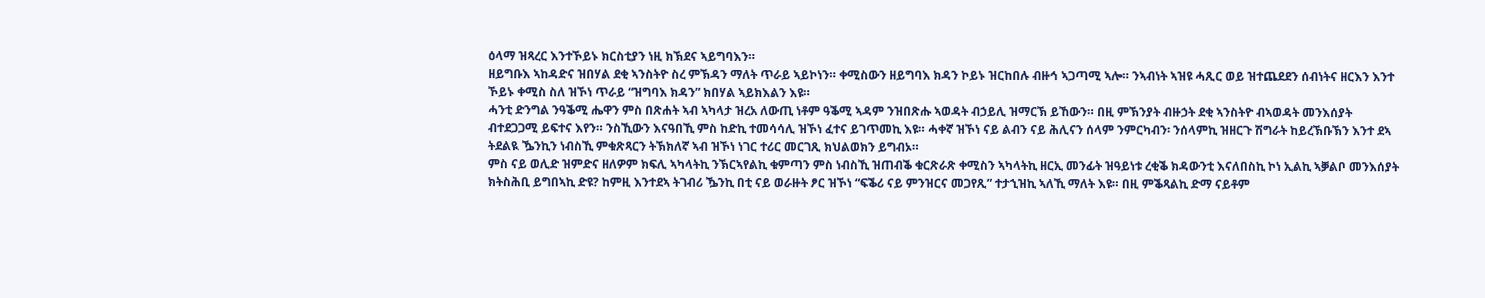ዕላማ ዝጻረር እንተኾይኑ ክርስቲያን ነዚ ክኽደና ኣይግባእን።
ዘይግቡእ ኣከዳድና ዝበሃል ደቂ ኣንስትዮ ስረ ምኽዳን ማለት ጥራይ ኣይኮነን። ቀሚስውን ዘይግባእ ክዳን ኮይኑ ዝርከበሉ ብዙኅ ኣጋጣሚ ኣሎ። ንኣብነት ኣዝዩ ሓጺር ወይ ዝተጨደደን ሰብነትና ዘርእን እንተ ኾይኑ ቀሚስ ስለ ዝኾነ ጥራይ “ዝግባእ ክዳን” ክበሃል ኣይክእልን እዩ።
ሓንቲ ድንግል ንዓቕሚ ሔዋን ምስ በጽሐት ኣብ ኣካላታ ዝረአ ለውጢ ነቶም ዓቕሚ ኣዳም ንዝበጽሑ ኣወዳት ብኃይሊ ዝማርኽ ይኸውን። በዚ ምኽንያት ብዙኃት ደቂ ኣንስትዮ ብኣወዳት መንእሰያት ብተደጋጋሚ ይፍተና እየን። ንስኺውን እናዓበኺ ምስ ከድኪ ተመሳሳሊ ዝኾነ ፈተና ይገጥመኪ እዩ። ሓቀኛ ዝኾነ ናይ ልብን ናይ ሕሊናን ሰላም ንምርካብን፡ ንሰላምኪ ዝዘርጉ ሽግራት ከይረኽቡኽን እንተ ደኣ ትደልዪ ዄንኪን ነብስኺ ምቁጽጻርን ትኽክለኛ ኣብ ዝኾነ ነገር ተሪር መርገጺ ክህልወክን ይግብኦ።
ምስ ናይ ወሊድ ዝምድና ዘለዎም ክፍሊ ኣካላትኪ ንኽርኣየልኪ ቁምጣን ምስ ነብስኺ ዝጠብቕ ቁርጽራጽ ቀሚስን ኣካላትኪ ዘርኢ መንፊት ዝዓይነቱ ረቂቕ ክዳውንቲ እናለበስኪ ኮነ ኢልኪ ኣቓልቦ መንእሰያት ክትስሕቢ ይግበኣኪ ድዩ? ከምዚ እንተደኣ ትገብሪ ዄንኪ በቲ ናይ ወራዙት ፆር ዝኾነ “ፍቕሪ ናይ ምንዝርና መጋየጺ” ተታኂዝኪ ኣለኺ ማለት እዩ። በዚ ምቕጻልኪ ድማ ናይቶም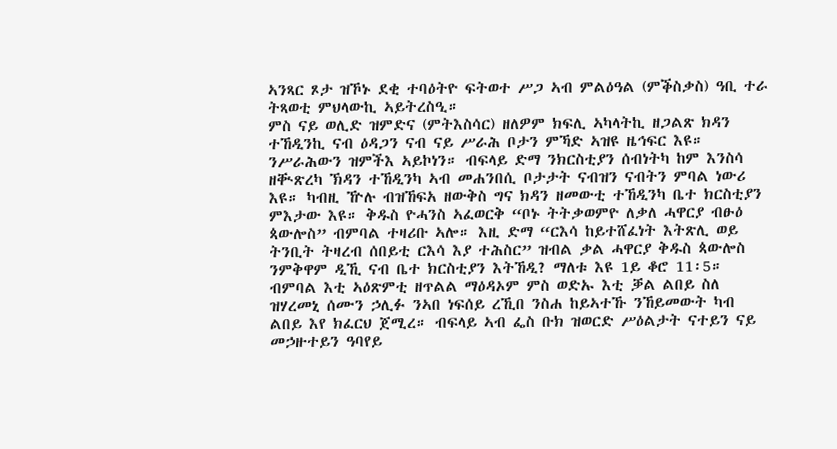ኣንጻር ጾታ ዝኾኑ ደቂ ተባዕትዮ ፍትወተ ሥጋ ኣብ ምልዕዓል (ምቕስቃስ) ዓቢ ተራ ትጻወቲ ምህላውኪ ኣይትረስዒ።
ምስ ናይ ወሊድ ዝምድና (ምትእስሳር) ዘለዎም ክፍሊ ኣካላትኪ ዘጋልጽ ክዳን ተኸዲንኪ ናብ ዕዳጋን ናብ ናይ ሥራሕ ቦታን ምኻድ ኣዝዩ ዜኅፍር እዩ። ንሥራሕውን ዝምችእ ኣይኮነን። ብፍላይ ድማ ንክርስቲያን ሰብነትካ ከም እንስሳ ዘቚጽረካ ኽዳን ተኸዲንካ ኣብ መሐንበሲ ቦታታት ናብዝን ናብትን ምባል ነውሪ እዩ። ካብዚ ዅሉ ብዝኸፍአ ዘውቅስ ግና ክዳን ዘመውቲ ተኸዲንካ ቤተ ክርስቲያን ምእታው እዩ። ቅዱስ ዮሓንስ ኣፈወርቅ “ቦኑ ትትቃወምዮ ለቃለ ሓዋርያ ብፁዕ ጳውሎስ” ብምባል ተዛሪቡ ኣሎ። እዚ ድማ “ርእሳ ከይተሸፈነት እትጽሊ ወይ ትንቢት ትዛረብ ሰበይቲ ርእሳ እያ ተሕስር” ዝብል ቃል ሓዋርያ ቅዱስ ጳውሎስ ንምቅዋም ዲኺ ናብ ቤተ ክርስቲያን እትኸዲ? ማለቱ እዩ 1ይ ቆሮ 11፡5።
ብምባል እቲ ኣዕጽምቲ ዘጥልል ማዕዳኦም ምስ ወድኡ እቲ ቓል ልበይ ስለ ዝሃረመኒ ሰሙን ኃሊፉ ንኣበ ነፍሰይ ረኺበ ንስሐ ከይኣተኹ ንኸይመውት ካብ ልበይ እየ ክፈርህ ጀሚረ። ብፍላይ ኣብ ፌስ ቡክ ዝወርድ ሥዕልታት ናተይን ናይ መኃዙተይን ዓባየይ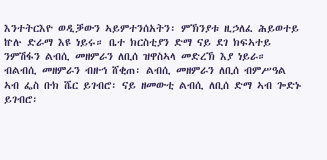እንተትርእዮ ወዲቓውን ኣይምተንሰአትን፡ ምኽንያቱ ዚኃለፈ ሕይወተይ ኵሉ ድራማ እዩ ነይሩ። ቤተ ክርስቲያን ድማ ናይ ደገ ክፍኣተይ ንምሽፋን ልብሲ መዘምራን ለቢሰ ዝዋስኣላ መድረኽ እያ ነይራ። ብልብሲ መዘምራን ብዙኅ ሸቂጠ፡ ልብሲ መዘምራን ለቢሰ ብምሥዓል ኣብ ፌስ ቡክ ሼር ይገብሮ፡ ናይ ዘመውቲ ልብሲ ለቢሰ ድማ ኣብ ጐድኑ ይገብሮ፡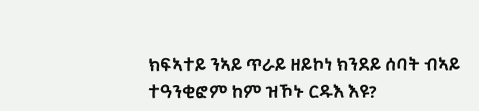ክፍኣተይ ንኣይ ጥራይ ዘይኮነ ክንደይ ሰባት ብኣይ ተዓንቂፎም ከም ዝኾኑ ርዱእ እዩ?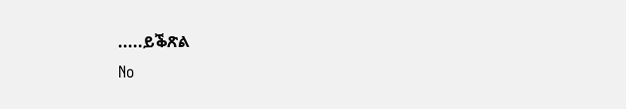.....ይቕጽል
No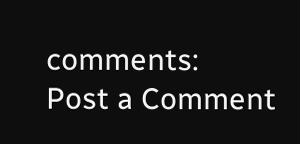comments:
Post a Comment